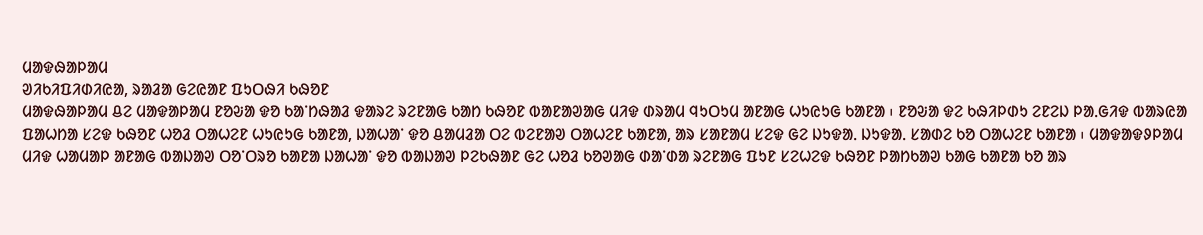ᱢᱟᱫᱷᱟᱞᱟᱢ
ᱣᱤᱠᱤᱯᱤᱰᱤᱭᱟ, ᱨᱟᱲᱟ ᱜᱮᱭᱟᱱ ᱯᱩᱛᱷᱤ ᱠᱷᱚᱱ
ᱢᱟᱫᱷᱟᱞᱟᱢ ᱪᱮ ᱢᱟᱫᱟᱞᱟᱢ ᱱᱚᱶᱟ ᱫᱚ ᱠᱟᱸᱴᱷᱟᱲ ᱫᱟᱨᱮ ᱨᱮᱱᱟᱜ ᱠᱟᱴ ᱠᱷᱚᱱ ᱵᱟᱱᱟᱣᱟᱜ ᱢᱤᱫ ᱰᱨᱟᱢ ᱧᱩᱛᱩᱢ ᱟᱱᱟᱜ ᱦᱩᱭᱩᱜ ᱠᱟᱱᱟ ᱾ ᱱᱚᱶᱟ ᱫᱮ ᱠᱷᱤᱞᱰᱩ ᱮᱱᱮᱡ ᱞᱟᱹᱜᱤᱫ ᱵᱟᱨᱭᱟ ᱯᱟᱦᱴᱟ ᱥᱮᱫ ᱠᱷᱚᱱ ᱦᱚᱲ ᱛᱟᱦᱮᱱ ᱦᱩᱭᱩᱜ ᱠᱟᱱᱟ, ᱡᱟᱦᱟᱸ ᱫᱚ ᱪᱟᱢᱲᱟ ᱛᱮ ᱵᱮᱱᱟᱣ ᱛᱟᱦᱮᱱ ᱠᱟᱱᱟ, ᱟᱨ ᱥᱟᱱᱟᱢ ᱥᱮᱫ ᱜᱮ ᱡᱩᱫᱟᱹ ᱡᱩᱫᱟᱹ ᱥᱟᱰᱮ ᱠᱚ ᱛᱟᱦᱮᱱ ᱠᱟᱱᱟ ᱾ ᱢᱟᱫᱟᱫᱽᱞᱟᱢ ᱢᱤᱫ ᱦᱟᱢᱟᱞ ᱟᱱᱟᱜ ᱵᱟᱡᱟᱣ ᱛᱚᱸᱛᱨᱚ ᱠᱟᱱᱟ ᱡᱟᱦᱟᱸ ᱫᱚ ᱵᱟᱡᱟᱣ ᱞᱮᱠᱷᱟᱱ ᱜᱮ ᱦᱚᱲ ᱠᱚᱣᱟᱜ ᱰᱟᱸᱰᱟ ᱨᱮᱱᱟᱜ ᱯᱩᱱ ᱥᱮᱦᱮᱫ ᱠᱷᱚᱱ ᱞᱟᱴᱠᱟᱣ ᱠᱟᱜ ᱠᱟᱱᱟ ᱠᱚ ᱟᱨ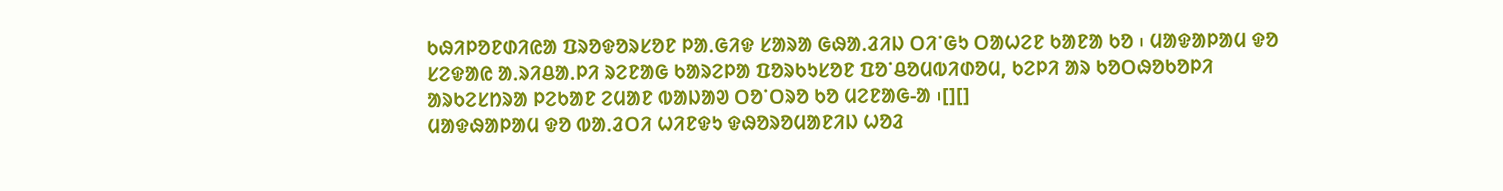ᱠᱷᱤᱞᱚᱱᱰᱤᱭᱟ ᱯᱨᱚᱫᱚᱨᱥᱚᱱ ᱞᱟᱹᱜᱤᱫ ᱥᱟᱨᱟ ᱜᱷᱟᱹᱲᱤᱡ ᱛᱤᱸᱜᱩ ᱛᱟᱦᱮᱱ ᱠᱟᱱᱟ ᱠᱚ ᱾ ᱢᱟᱫᱟᱞᱟᱢ ᱫᱚ ᱥᱮᱫᱟᱭ ᱟᱹᱨᱤᱪᱟᱹᱞᱤ ᱨᱮᱱᱟᱜ ᱠᱟᱨᱮᱞᱟ ᱯᱚᱨᱠᱩᱥᱚᱱ ᱯᱚᱸᱪᱚᱢᱵᱤᱰᱚᱢ, ᱠᱮᱞᱤ ᱟᱨ ᱠᱚᱛᱷᱚᱠᱚᱞᱤ ᱟᱨᱠᱮᱥᱴᱨᱟ ᱞᱮᱠᱟᱱ ᱮᱢᱟᱱ ᱵᱟᱡᱟᱣ ᱛᱚᱸᱛᱨᱚ ᱠᱚ ᱢᱮᱱᱟᱜ-ᱟ ᱾[][]
ᱢᱟᱫᱷᱟᱞᱟᱢ ᱫᱚ ᱵᱟᱹᱲᱛᱤ ᱦᱤᱱᱫᱩ ᱫᱷᱚᱨᱚᱢᱟᱱᱤᱡ ᱦᱚᱲ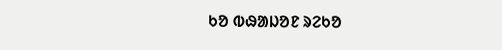ᱠᱚ ᱵᱷᱟᱡᱚᱱ ᱨᱮᱠᱚ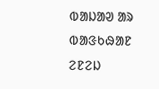ᱵᱟᱡᱟᱣ ᱟᱨ ᱵᱟᱝᱠᱷᱟᱱ ᱮᱱᱮᱡ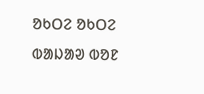ᱚᱠᱛᱮ ᱚᱠᱛᱮ ᱵᱟᱡᱟᱣ ᱵᱚᱱ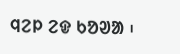ᱧᱮᱞ ᱮᱫ ᱠᱚᱣᱟ ᱾